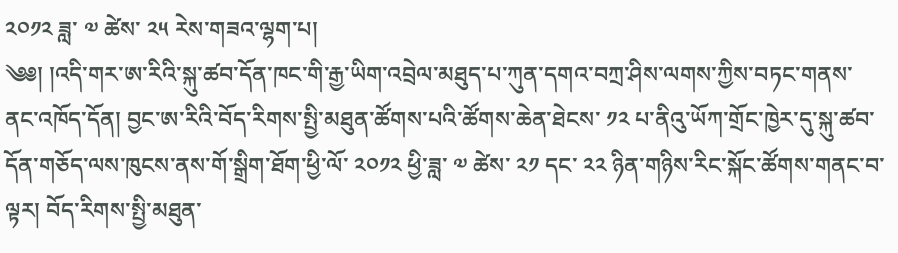༢༠༡༢ ཟླ་ ༧ ཚེས་ ༢༥ རེས་གཟའ་ལྷག་པ།
༄༅། །འདི་གར་ཨ་རིའི་སྐུ་ཚབ་དོན་ཁང་གི་རྒྱ་ཡིག་འབྲེལ་མཐུད་པ་ཀུན་དགའ་བཀྲ་ཤིས་ལགས་ཀྱིས་བཏང་གནས་ནང་འཁོད་དོན། བྱང་ཨ་རིའི་བོད་རིགས་སྤྱི་མཐུན་ཚོགས་པའི་ཚོགས་ཆེན་ཐེངས་ ༡༢ པ་ནིའུ་ཡོཀ་གྲོང་ཁྱེར་དུ་སྐུ་ཚབ་དོན་གཅོད་ལས་ཁུངས་ནས་གོ་སྒྲིག་ཐོག་ཕྱི་ལོ་ ༢༠༡༢ ཕྱི་ཟླ་ ༧ ཚེས་ ༢༡ དང་ ༢༢ ཉིན་གཉིས་རིང་སྐོང་ཚོགས་གནང་བ་ལྟར། བོད་རིགས་སྤྱི་མཐུན་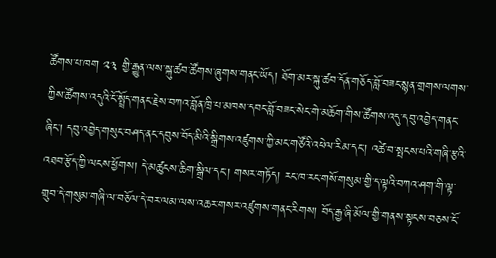ཚོགས་པ་ཁག ༢༣ གྱི་རྒྱུན་ལས་སྐུ་ཚབ་ཚོགས་ཞུགས་གནང་ཡོད། ཐོག་མར་སྐུ་ཚབ་དོན་གཅོད་བློ་བཟང་སྙན་གྲགས་ལགས་ཀྱིས་ཚོགས་འདུའི་ངོ་སྤྲོད་གནང་རྗེས་བཀའ་བློན་ཁྲི་པ་མཁས་དབང་བློ་བཟང་སེང་གེ་མཆོག་གིས་ཚོགས་འདུ་དབུ་འབྱེད་གནང་ཞིང་། དབུ་འབྱེད་གསུང་བཤད་ནང་དབུས་བོད་མིའི་སྒྲིགས་འཛུགས་ཀྱི་མང་གཙོའི་འཕེལ་རིམ་དང་། འཚེ་བ་སྤངས་པའི་གཞི་རྩའི་འཐབ་རྩོད་ཀྱི་ལངས་ཕྱོགས། དེ་མཚུངས་ཆིག་སྒྲིལ་དང་། གསར་གཏོད། རང་ཁ་རང་གསོ་གསུམ་གྱི་ད་ལྟའི་བཀའ་ཤག་གི་ལྟ་གྲུབ་དེ་གསུམ་གཞི་ལ་བཅོལ་དེ་བར་ལམ་ལས་འཆར་གསར་འཛུགས་གནང་རིགས། བོད་རྒྱ་ཞི་མོལ་གྱི་གནས་སྟངས་བཅས་ངོ་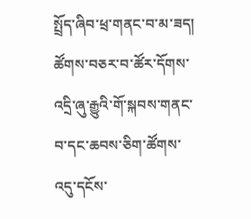སྤྲོད་ཞིབ་ཕྲ་གནང་བ་མ་ཟད། ཚོགས་བཅར་བ་ཚོར་དོགས་འདྲི་ཞུ་རྒྱུའི་གོ་སྐབས་གནང་བ་དང་ཆབས་ཅིག་ཚོགས་འདུ་དངོས་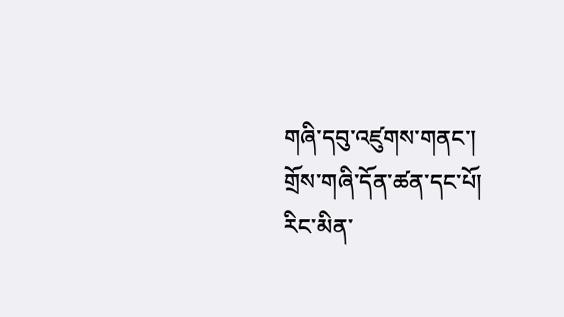གཞི་དབུ་འཛུགས་གནང་།
གྲོས་གཞི་དོན་ཚན་དང་པོ།
རིང་མིན་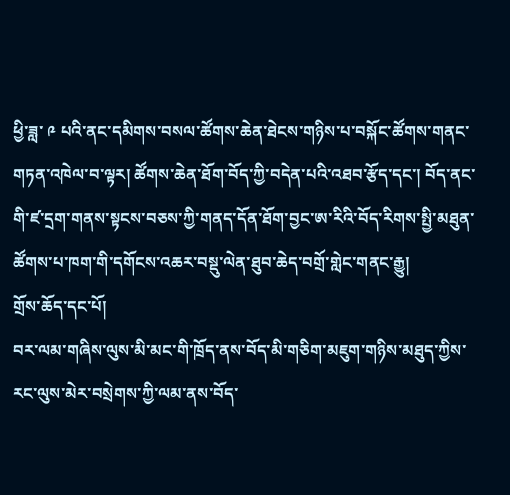ཕྱི་ཟླ་ ༩ པའི་ནང་དམིགས་བསལ་ཚོགས་ཆེན་ཐེངས་གཉིས་པ་བསྐོང་ཚོགས་གནང་གཏན་འཁེལ་བ་ལྟར། ཚོགས་ཆེན་ཐོག་བོད་ཀྱི་བདེན་པའི་འཐབ་རྩོད་དང་། བོད་ནང་གི་ཛ་དྲག་གནས་སྟངས་བཅས་ཀྱི་གནད་དོན་ཐོག་བྱང་ཨ་རིའི་བོད་རིགས་སྤྱི་མཐུན་ཚོགས་པ་ཁག་གི་དགོངས་འཆར་བསྡུ་ལེན་ཐུབ་ཆེད་བགྲོ་གླེང་གནང་རྒྱུ།
གྲོས་ཆོད་དང་པོ།
བར་ལམ་གཞིས་ལུས་མི་མང་གི་ཁྲོད་ནས་བོད་མི་གཅིག་མཇུག་གཉིས་མཐུད་ཀྱིས་རང་ལུས་མེར་བསྲེགས་ཀྱི་ལམ་ནས་བོད་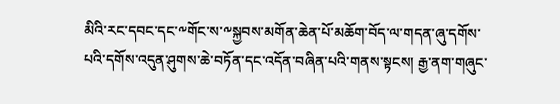མིའི་རང་དབང་དང་༸གོང་ས་༸སྐྱབས་མགོན་ཆེན་པོ་མཆོག་བོད་ལ་གདན་ཞུ་དགོས་པའི་དགོས་འདུན་ཤུགས་ཆེ་བཏོན་དང་འདོན་བཞིན་པའི་གནས་སྟངས། རྒྱ་ནག་གཞུང་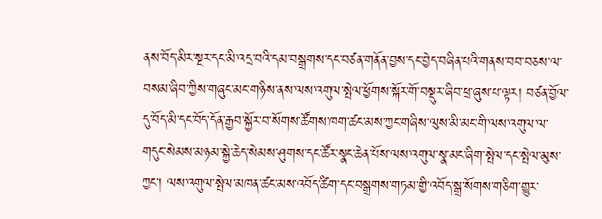ནས་བོད་མིར་སྔར་དང་མི་འདྲ་བའི་དམ་བསྒྲགས་དང་བཙན་གནོན་བྱས་དང་བྱེད་བཞིན་པའི་གནས་བབ་བཅས་ལ་བསམ་ཞིབ་ཀྱིས་གཞུང་མང་གཉིས་ནས་ལས་འགུལ་སྤེལ་ཕྱོགས་སྐོར་གོ་བསྡུར་ཞིབ་ཕྲ་ཞུས་པ་ལྟར། བཙན་བྱོལ་དུ་བོད་མི་དང་བོད་དོན་རྒྱབ་སྐྱོར་བ་སོགས་ཚོགས་ཁག་ཚང་མས་ཀྱང་གཞིས་ལུས་མི་མང་གི་ལས་འགུལ་ལ་གདུང་སེམས་མཉམ་སྐྱེ་ཆེད་སེམས་ཤུགས་དང་ཚོར་སྣང་ཆེན་པོས་ལས་འགུལ་སྣ་མང་ཞིག་སྤེལ་དང་སྤེལ་མུས་ཀྱང་། ལས་འགུལ་སྤེལ་མཁན་ཚང་མས་འབོད་ཚིག་དང་བསྒྲགས་གཏམ་གྱི་འབོད་སྒྲ་སོགས་གཅིག་གྱུར་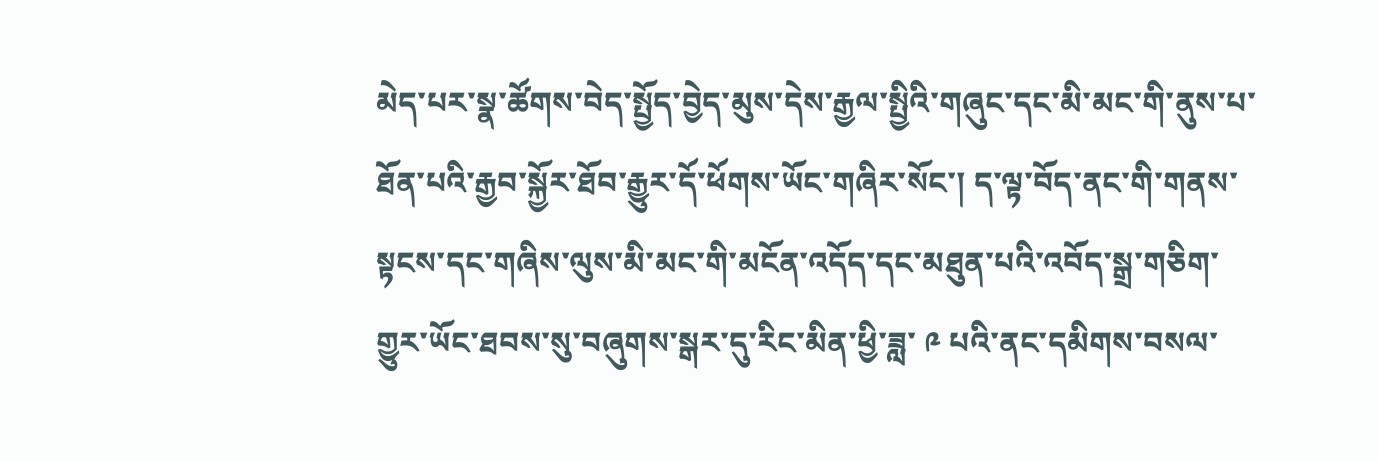མེད་པར་སྣ་ཚོགས་བེད་སྤྱོད་བྱེད་མུས་དེས་རྒྱལ་སྤྱིའི་གཞུང་དང་མི་མང་གི་ནུས་པ་ཐོན་པའི་རྒྱབ་སྐྱོར་ཐོབ་རྒྱུར་དོ་ཕོགས་ཡོང་གཞིར་སོང་། ད་ལྟ་བོད་ནང་གི་གནས་སྟངས་དང་གཞིས་ལུས་མི་མང་གི་མངོན་འདོད་དང་མཐུན་པའི་འབོད་སྒྲ་གཅིག་གྱུར་ཡོང་ཐབས་སུ་བཞུགས་སྒར་དུ་རིང་མིན་ཕྱི་ཟླ་ ༩ པའི་ནང་དམིགས་བསལ་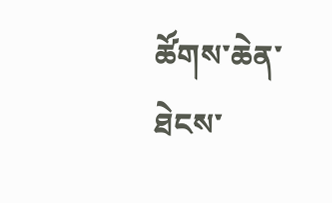ཚོགས་ཆེན་ཐེངས་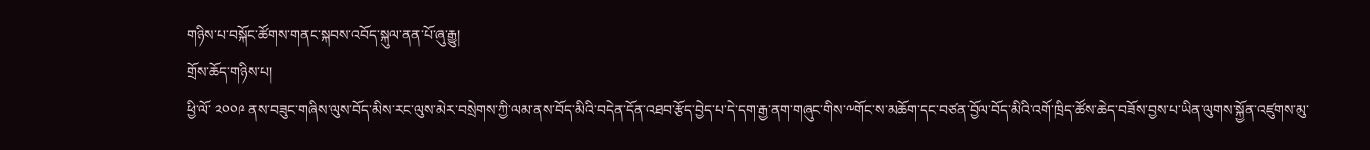གཉིས་པ་བསྐོང་ཚོགས་གནང་སྐབས་འབོད་སྐུལ་ནན་པོ་ཞུ་རྒྱུ།
གྲོས་ཆོད་གཉིས་པ།
ཕྱི་ལོ་ ༢༠༠༩ ནས་བཟུང་གཞིས་ལུས་བོད་མིས་རང་ལུས་མེར་བསྲེགས་ཀྱི་ལམ་ནས་བོད་མིའི་བདེན་དོན་འཐབ་རྩོད་བྱེད་པ་དེ་དག་རྒྱ་ནག་གཞུང་གིས་༸གོང་ས་མཆོག་དང་བཙན་བྱོལ་བོད་མིའི་འགོ་ཁྲིད་ཚོས་ཆེད་བཟོས་བྱས་པ་ཡིན་ལུགས་སྐྱོན་འཛུགས་མུ་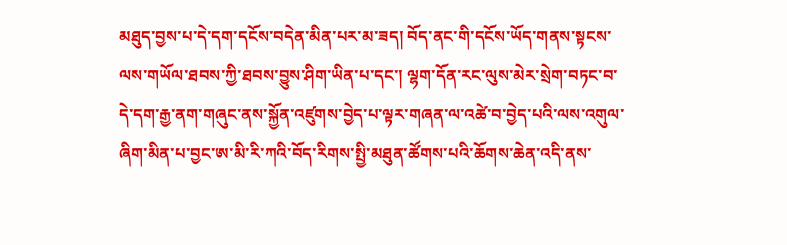མཐུད་བྱས་པ་དེ་དག་དངོས་བདེན་མིན་པར་མ་ཟད། བོད་ནང་གི་དངོས་ཡོད་གནས་སྟངས་ལས་གཡོལ་ཐབས་ཀྱི་ཐབས་བྱུས་ཤིག་ཡིན་པ་དང་། ལྷག་དོན་རང་ལུས་མེར་སྲེག་བཏང་བ་དེ་དག་རྒྱ་ནག་གཞུང་ནས་སྐྱོན་འཛུགས་བྱེད་པ་ལྟར་གཞན་ལ་འཚེ་བ་བྱེད་པའི་ལས་འགུལ་ཞིག་མིན་པ་བྱང་ཨ་མི་རི་ཀའི་བོད་རིགས་སྤྱི་མཐུན་ཚོགས་པའི་ཆོགས་ཆེན་འདི་ནས་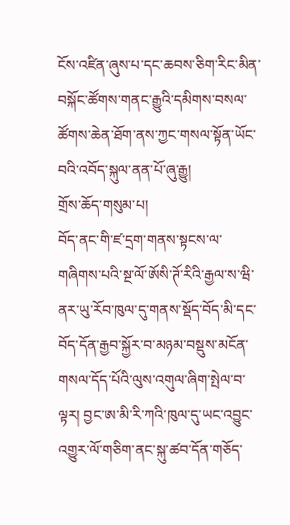ངོས་འཛིན་ཞུས་པ་དང་ཆབས་ཅིག་རིང་མིན་བསྐོང་ཚོགས་གནང་རྒྱུའི་དམིགས་བསལ་ཚོགས་ཆེན་ཐོག་ནས་ཀྱང་གསལ་སྟོན་ཡོང་བའི་འབོད་སྐུལ་ནན་པོ་ཞུ་རྒྱུ།
གྲོས་ཆོད་གསུམ་པ།
བོད་ནང་གི་ཛ་དྲག་གནས་སྟངས་ལ་གཞིགས་པའི་སྔ་ལོ་ཨོསི་ཊོ་རིའི་རྒྱལ་ས་ཝི་ནར་ཡུ་རོབ་ཁུལ་དུ་གནས་སྡོད་བོད་མི་དང་བོད་དོན་རྒྱབ་སྐྱོར་བ་མཉམ་བསྡུས་མངོན་གསལ་དོད་པོའི་ལུས་འགུལ་ཞིག་སྤེལ་བ་ལྟར། བྱང་ཨ་མི་རི་ཀའི་ཁུལ་དུ་ཡང་འབྱུང་འགྱུར་ལོ་གཅིག་ནང་སྐུ་ཚབ་དོན་གཅོད་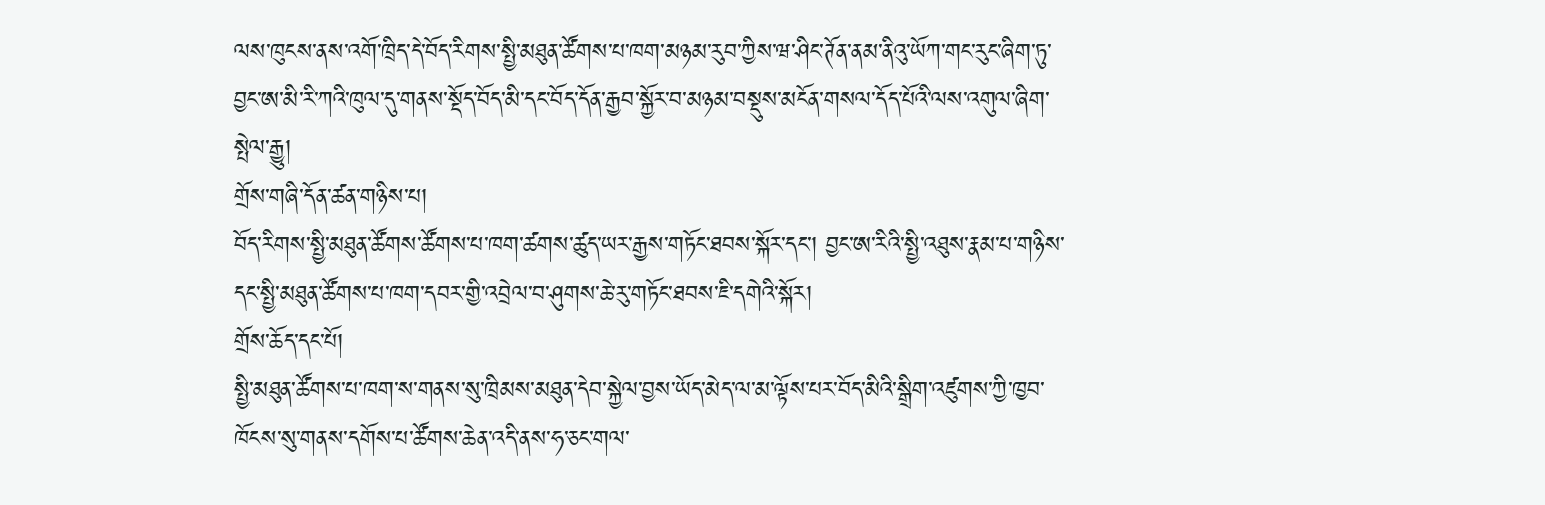ལས་ཁུངས་ནས་འགོ་ཁྲིད་དེ་བོད་རིགས་སྤྱི་མཐུན་ཚོགས་པ་ཁག་མཉམ་རུབ་ཀྱིས་ཝ་ཤིང་ཊོན་ནམ་ནིའུ་ཡོཀ་གང་རུང་ཞིག་ཏུ་བྱང་ཨ་མི་རི་ཀའི་ཁུལ་དུ་གནས་སྡོད་བོད་མི་དང་བོད་དོན་རྒྱབ་སྐྱོར་བ་མཉམ་བསྡུས་མངོན་གསལ་དོད་པོའི་ལས་འགུལ་ཞིག་སྤེལ་རྒྱུ།
གྲོས་གཞི་དོན་ཚན་གཉིས་པ།
བོད་རིགས་སྤྱི་མཐུན་ཚོགས་ཚོགས་པ་ཁག་ཚགས་ཚུད་ཡར་རྒྱས་གཏོང་ཐབས་སྐོར་དང་། བྱང་ཨ་རིའི་སྤྱི་འཐུས་རྣམ་པ་གཉིས་དང་སྤྱི་མཐུན་ཚོགས་པ་ཁག་དབར་གྱི་འབྲེལ་བ་ཤུགས་ཆེ་རུ་གཏོང་ཐབས་ཇི་དགེའི་སྐོར།
གྲོས་ཆོད་དང་པོ།
སྤྱི་མཐུན་ཚོགས་པ་ཁག་ས་གནས་སུ་ཁྲིམས་མཐུན་དེབ་སྐྱེལ་བྱས་ཡོད་མེད་ལ་མ་ལྟོས་པར་བོད་མིའི་སྒྲིག་འཛུགས་ཀྱི་ཁྱབ་ཁོངས་སུ་གནས་དགོས་པ་ཚོགས་ཆེན་འདི་ནས་ཧ་ཅང་གལ་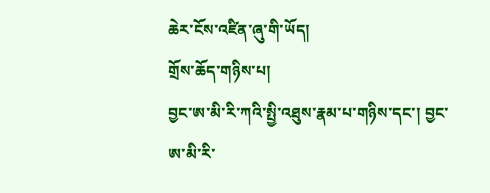ཆེར་ངོས་འཛིན་ཞུ་གི་ཡོད།
གྲོས་ཆོད་གཉིས་པ།
བྱང་ཨ་མི་རི་ཀའི་སྤྱི་འཐུས་རྣམ་པ་གཉིས་དང་། བྱང་ཨ་མི་རི་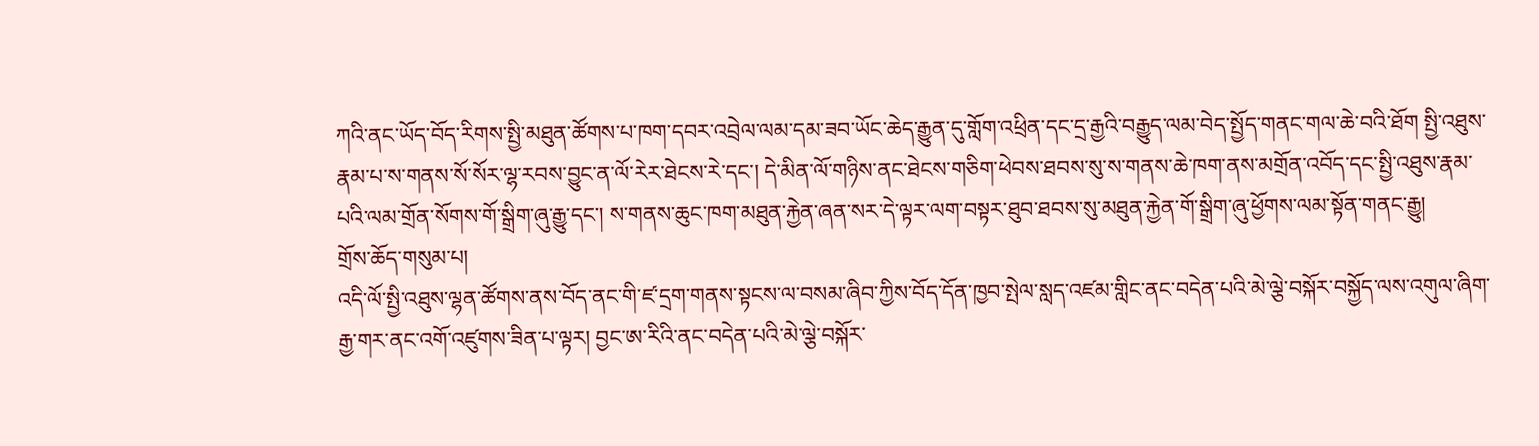ཀའི་ནང་ཡོད་བོད་རིགས་སྤྱི་མཐུན་ཚོགས་པ་ཁག་དབར་འབྲེལ་ལམ་དམ་ཟབ་ཡོང་ཆེད་རྒྱུན་དུ་གློག་འཕྲིན་དང་དྲ་རྒྱའི་བརྒྱུད་ལམ་བེད་སྤྱོད་གནང་གལ་ཆེ་བའི་ཐོག སྤྱི་འཐུས་རྣམ་པ་ས་གནས་སོ་སོར་ལྷ་རབས་བྱུང་ན་ལོ་རེར་ཐེངས་རེ་དང་། དེ་མིན་ལོ་གཉིས་ནང་ཐེངས་གཅིག་ཕེབས་ཐབས་སུ་ས་གནས་ཆེ་ཁག་ནས་མགྲོན་འབོད་དང་སྤྱི་འཐུས་རྣམ་པའི་ལམ་གྲོན་སོགས་གོ་སྒྲིག་ཞུ་རྒྱུ་དང་། ས་གནས་ཆུང་ཁག་མཐུན་རྐྱེན་ཞན་སར་དེ་ལྟར་ལག་བསྟར་ཐུབ་ཐབས་སུ་མཐུན་རྐྱེན་གོ་སྒྲིག་ཞུ་ཕྱོགས་ལམ་སྟོན་གནང་རྒྱུ།
གྲོས་ཆོད་གསུམ་པ།
འདི་ལོ་སྤྱི་འཐུས་ལྷན་ཚོགས་ནས་བོད་ནང་གི་ཛ་དྲག་གནས་སྟངས་ལ་བསམ་ཞིབ་ཀྱིས་བོད་དོན་ཁྱབ་སྤེལ་སླད་འཛམ་གླིང་ནང་བདེན་པའི་མེ་ལྕེ་བསྐོར་བསྐྱོད་ལས་འགུལ་ཞིག་རྒྱ་གར་ནང་འགོ་འཛུགས་ཟིན་པ་ལྟར། བྱང་ཨ་རིའི་ནང་བདེན་པའི་མེ་ལྕེ་བསྐོར་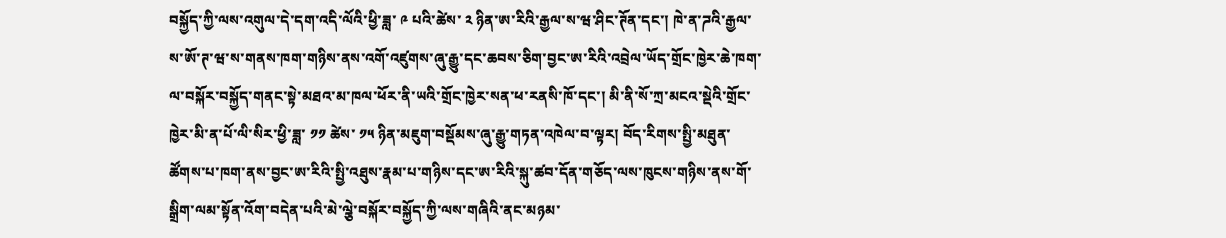བསྐྱོད་ཀྱི་ལས་འགུལ་དེ་དག་འདི་ལོའི་ཕྱི་ཟླ་ ༩ པའི་ཚེས་ ༢ ཉིན་ཨ་རིའི་རྒྱལ་ས་ཝ་ཤིང་ཊོན་དང་། ཁེ་ན་ཌའི་རྒྱལ་ས་ཨོ་ཊ་ཝ་ས་གནས་ཁག་གཉིས་ནས་འགོ་འཛུགས་ཞུ་རྒྱུ་དང་ཆབས་ཅིག་བྱང་ཨ་རིའི་འབྲེལ་ཡོད་གྲོང་ཁྱེར་ཆེ་ཁག་ལ་བསྐོར་བསྐྱོད་གནང་སྟེ་མཐའ་མ་ཁལ་ཕོར་ནི་ཡའི་གྲོང་ཁྱེར་སན་ཕ་རནསི་ཁོ་དང་། མི་ནི་སོ་ཀྲ་མངའ་སྡེའི་གྲོང་ཁྱེར་མི་ན་པོ་ལི་སིར་ཕྱི་ཟླ་ ༡༡ ཚེས་ ༡༥ ཉིན་མཇུག་བསྡོམས་ཞུ་རྒྱུ་གཏན་འཁེལ་བ་ལྟར། བོད་རིགས་སྤྱི་མཐུན་ཚོགས་པ་ཁག་ནས་བྱང་ཨ་རིའི་སྤྱི་འཐུས་རྣམ་པ་གཉིས་དང་ཨ་རིའི་སྐུ་ཚབ་དོན་གཅོད་ལས་ཁུངས་གཉིས་ནས་གོ་སྒྲིག་ལམ་སྟོན་འོག་བདེན་པའི་མེ་ལྕེ་བསྐོར་བསྐྱོད་ཀྱི་ལས་གཞིའི་ནང་མཉམ་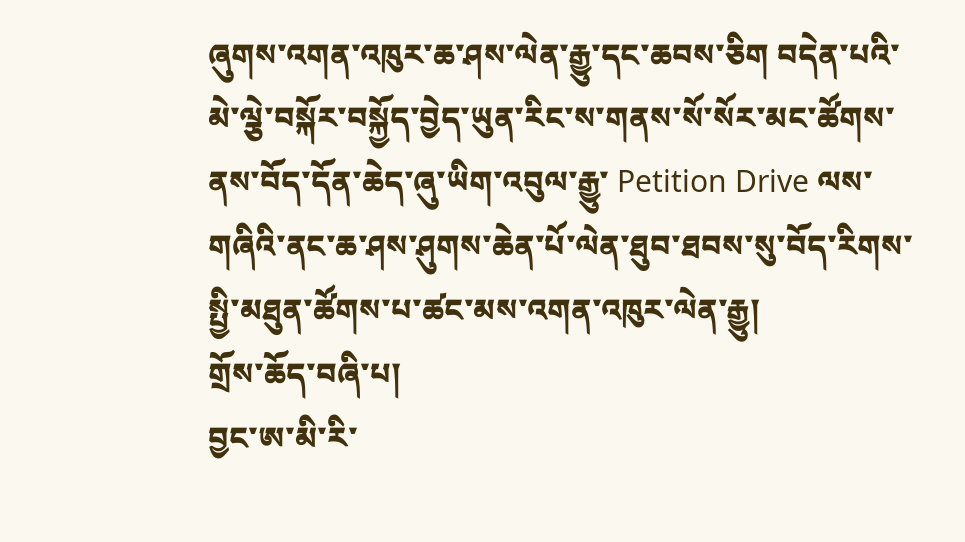ཞུགས་འགན་འཁུར་ཆ་ཤས་ལེན་རྒྱུ་དང་ཆབས་ཅིག བདེན་པའི་མེ་ལྕེ་བསྐོར་བསྐྱོད་བྱེད་ཡུན་རིང་ས་གནས་སོ་སོར་མང་ཚོགས་ནས་བོད་དོན་ཆེད་ཞུ་ཡིག་འབུལ་རྒྱུ་ Petition Drive ལས་གཞིའི་ནང་ཆ་ཤས་ཤུགས་ཆེན་པོ་ལེན་ཐུབ་ཐབས་སུ་བོད་རིགས་སྤྱི་མཐུན་ཚོགས་པ་ཚང་མས་འགན་འཁུར་ལེན་རྒྱུ།
གྲོས་ཆོད་བཞི་པ།
བྱང་ཨ་མི་རི་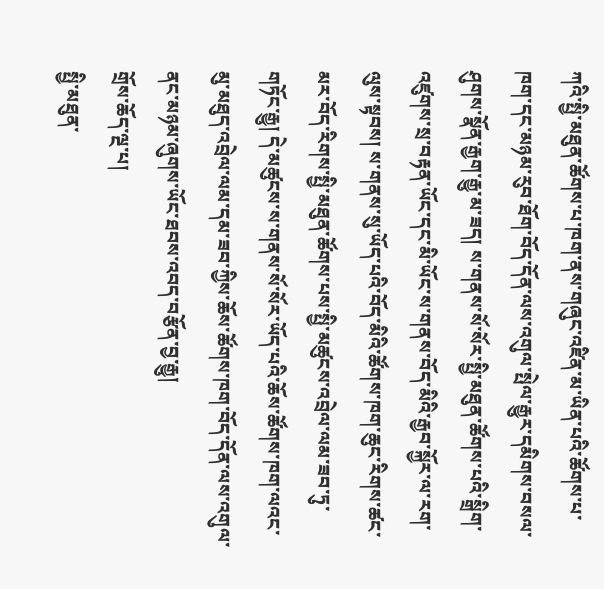ཀའི་སྤྱི་མཐུན་ཚོགས་པ་ཁག་ནས་གཞུང་འཛིན་མ་ཡིན་པའི་ཚོགས་པ་ཁག་དང་མཉམ་རུབ་ཐོག་བོད་དོན་ལས་འགུལ་སྤེལ་རྒྱུར་དམིགས་བསལ་ཤུགས་སྣོན་རྒྱག་རྒྱུ་མ་ཟད། ས་གནས་སོ་སོར་སྤྱི་མཐུན་ཚོགས་པའི་སྒྲིག་འཛུགས་སྲ་བརྟན་ཡོང་དང་མི་ཡོང་ས་གནས་བོད་མིའི་རྒྱབ་སྐྱོར་ལ་རག་ལུས་སྟབས། ས་གནས་སུ་ཡོད་པའི་བོད་མིའི་ཚོགས་ཁག་ཆུང་རིགས་ཚང་མར་བོད་རིགས་སྤྱི་མཐུན་ཚོགས་པས་སྤྱི་མཚུངས་འབྲེལ་ལམ་ཟབ་ཏུ་གཏོང་རྒྱུ། དེ་མཚུངས་ས་གནས་སོ་སོར་ཡོད་པའི་ཆོས་ཚོགས་ཁག་ལའང་མུ་མཐུད་འབྲེལ་ལམ་དམ་ཟབ་ཀྱིས་ཆོས་ཚོགས་ཁག་བོད་དོན་ལས་འགུལ་ནང་མཉམ་ཞུགས་ཡོང་ཐབས་འབད་བརྩོན་བྱ་རྒྱུ།
གྲོས་ཆོད་ལྔ་པ།
སྤྱི་མཐུན་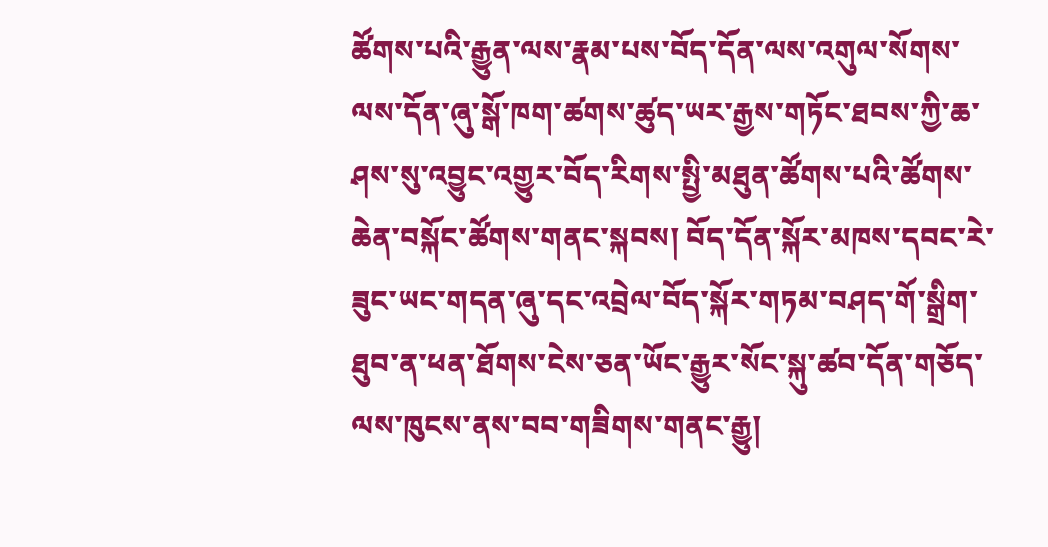ཚོགས་པའི་རྒྱུན་ལས་རྣམ་པས་བོད་དོན་ལས་འགུལ་སོགས་ལས་དོན་ཞུ་སྒོ་ཁག་ཚགས་ཚུད་ཡར་རྒྱས་གཏོང་ཐབས་ཀྱི་ཆ་ཤས་སུ་འབྱུང་འགྱུར་བོད་རིགས་སྤྱི་མཐུན་ཚོགས་པའི་ཚོགས་ཆེན་བསྐོང་ཚོགས་གནང་སྐབས། བོད་དོན་སྐོར་མཁས་དབང་རེ་ཟུང་ཡང་གདན་ཞུ་དང་འབྲེལ་བོད་སྐོར་གཏམ་བཤད་གོ་སྒྲིག་ཐུབ་ན་ཕན་ཐོགས་ངེས་ཅན་ཡོང་རྒྱུར་སོང་སྐུ་ཚབ་དོན་གཅོད་ལས་ཁུངས་ནས་བབ་གཟིགས་གནང་རྒྱུ།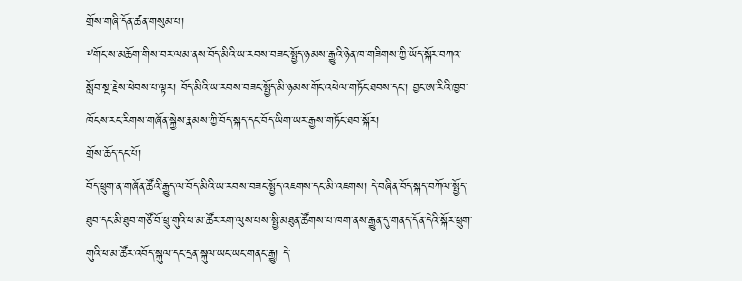གྲོས་གཞི་དོན་ཚན་གསུམ་པ།
༸གོང་ས་མཆོག་གིས་བར་ལམ་ནས་བོད་མིའི་ཡ་རབས་བཟང་སྤྱོད་ཉམས་རྒྱུའི་ཉེན་ཁ་གཟིགས་ཀྱི་ཡོད་སྐོར་བཀའ་སློབ་སྔ་རྗེས་ཕེབས་པ་ལྟར། བོད་མིའི་ཡ་རབས་བཟང་སྤྱོད་མི་ཉམས་གོང་འཕེལ་གཏོང་ཐབས་དང་། བྱང་ཨ་རིའི་ཁྱབ་ཁོངས་རང་རིགས་གཞོན་སྐྱེས་རྣམས་ཀྱི་བོད་སྐད་དང་བོད་ཡིག་ཡར་རྒྱས་གཏོང་ཐབ་སྐོར།
གྲོས་ཆོད་དང་པོ།
བོད་ཕྲུག་ན་གཞོན་ཚོའི་རྒྱུད་ལ་བོད་མིའི་ཡ་རབས་བཟང་སྤྱོད་འཇགས་དང་མི་འཇགས། དེ་བཞིན་བོད་སྐད་བཀོལ་སྤྱོད་ཐུབ་དང་མི་ཐུབ་གཙོ་བོ་ཕྲུ་གུའི་ཕ་མ་ཚོར་རག་ལུས་པས་སྤྱི་མཐུན་ཚོགས་པ་ཁག་ནས་རྒྱུན་དུ་གནད་དོན་དེའི་སྐོར་ཕྲུག་གུའི་ཕ་མ་ཚོར་འབོད་སྐུལ་དང་དྲན་སྐུལ་ཡང་ཡང་གནང་རྒྱུ། དེ་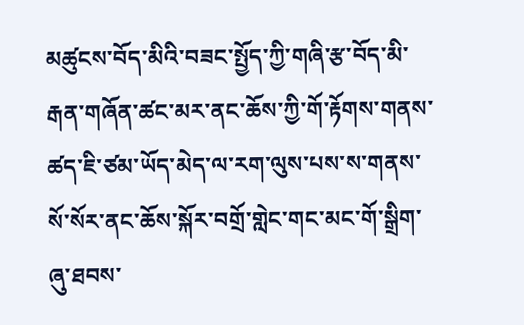མཚུངས་བོད་མིའི་བཟང་སྤྱོད་ཀྱི་གཞི་རྩ་བོད་མི་རྒན་གཞོན་ཚང་མར་ནང་ཆོས་ཀྱི་གོ་རྟོགས་གནས་ཚད་ཇི་ཙམ་ཡོད་མེད་ལ་རག་ལུས་པས་ས་གནས་སོ་སོར་ནང་ཆོས་སྐོར་བགྲོ་གླེང་གང་མང་གོ་སྒྲིག་ཞུ་ཐབས་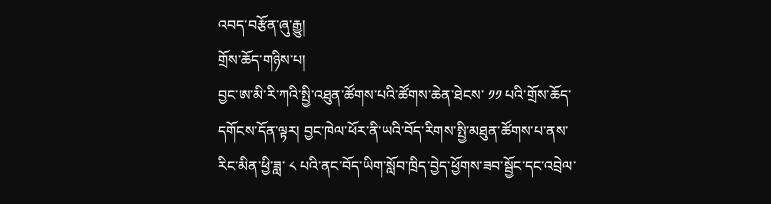འབད་བརྩོན་ཞུ་རྒྱུ།
གྲོས་ཆོད་གཉིས་པ།
བྱང་ཨ་མི་རི་ཀའི་སྤྱི་འཐུན་ཚོགས་པའི་ཚོགས་ཆེན་ཐེངས་ ༡༡ པའི་གྲོས་ཆོད་དགོངས་དོན་ལྟར། བྱང་ཁེལ་ཕོར་ནི་ཡའི་བོད་རིགས་སྤྱི་མཐུན་ཚོགས་པ་ནས་རིང་མིན་ཕྱི་ཟླ་ ༨ པའི་ནང་བོད་ཡིག་སློབ་ཁྲིད་བྱེད་ཕྱོགས་ཟབ་སྦྱོང་དང་འབྲེལ་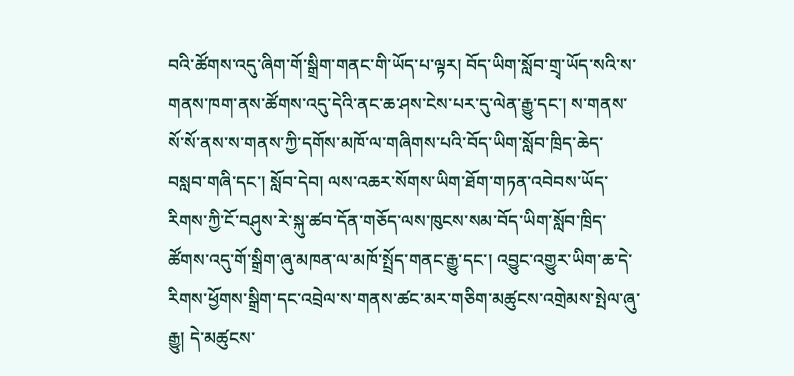བའི་ཚོགས་འདུ་ཞིག་གོ་སྒྲིག་གནང་གི་ཡོད་པ་ལྟར། བོད་ཡིག་སློབ་གྲྭ་ཡོད་སའི་ས་གནས་ཁག་ནས་ཚོགས་འདུ་དེའི་ནང་ཆ་ཤས་ངེས་པར་དུ་ལེན་རྒྱུ་དང་། ས་གནས་སོ་སོ་ནས་ས་གནས་ཀྱི་དགོས་མཁོ་ལ་གཞིགས་པའི་བོད་ཡིག་སློབ་ཁྲིད་ཆེད་བསླབ་གཞི་དང་། སློབ་དེབ། ལས་འཆར་སོགས་ཡིག་ཐོག་གཏན་འབེབས་ཡོད་རིགས་ཀྱི་ངོ་བཤུས་རེ་སྐུ་ཚབ་དོན་གཅོད་ལས་ཁུངས་སམ་བོད་ཡིག་སློབ་ཁྲིད་ཚོགས་འདུ་གོ་སྒྲིག་ཞུ་མཁན་ལ་མཁོ་སྤྲོད་གནང་རྒྱུ་དང་། འབྱུང་འགྱུར་ཡིག་ཆ་དེ་རིགས་ཕྱོགས་སྒྲིག་དང་འབྲེལ་ས་གནས་ཚང་མར་གཅིག་མཚུངས་འགྲེམས་སྤེལ་ཞུ་རྒྱུ། དེ་མཚུངས་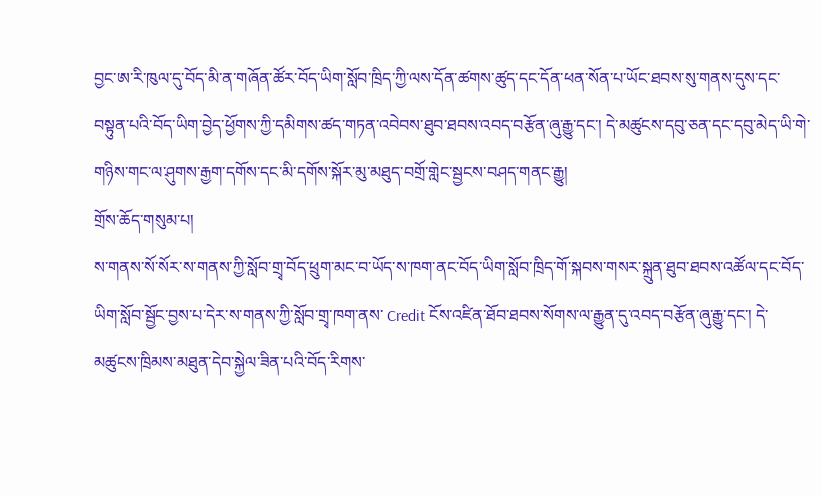བྱང་ཨ་རི་ཁུལ་དུ་བོད་མི་ན་གཞོན་ཚོར་བོད་ཡིག་སློབ་ཁྲིད་ཀྱི་ལས་དོན་ཚགས་ཚུད་དང་དོན་ཕན་སོན་པ་ཡོང་ཐབས་སུ་གནས་དུས་དང་བསྟུན་པའི་བོད་ཡིག་བྱེད་ཕྱོགས་ཀྱི་དམིགས་ཚད་གཏན་འབེབས་ཐུབ་ཐབས་འབད་བརྩོན་ཞུ་རྒྱུ་དང་། དེ་མཚུངས་དབུ་ཅན་དང་དབུ་མེད་ཡི་གེ་གཉིས་གང་ལ་ཤུགས་རྒྱག་དགོས་དང་མི་དགོས་སྐོར་མུ་མཐུད་བགྲོ་གླེང་སྦྱངས་བཤད་གནང་རྒྱུ།
གྲོས་ཆོད་གསུམ་པ།
ས་གནས་སོ་སོར་ས་གནས་ཀྱི་སློབ་གྲྭ་བོད་ཕྲུག་མང་བ་ཡོད་ས་ཁག་ནང་བོད་ཡིག་སློབ་ཁྲིད་གོ་སྐབས་གསར་སྐྲུན་ཐུབ་ཐབས་འཚོལ་དང་བོད་ཡིག་སློབ་སྦྱོང་བྱས་པ་དེར་ས་གནས་ཀྱི་སློབ་གྲྭ་ཁག་ནས་ Credit ངོས་འཛིན་ཐོབ་ཐབས་སོགས་ལ་རྒྱུན་དུ་འབད་བརྩོན་ཞུ་རྒྱུ་དང་། དེ་མཚུངས་ཁྲིམས་མཐུན་དེབ་སྐྱེལ་ཟིན་པའི་བོད་རིགས་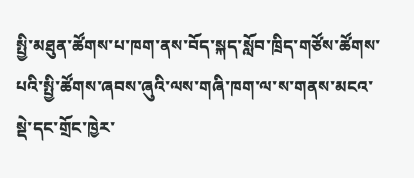སྤྱི་མཐུན་ཚོགས་པ་ཁག་ནས་བོད་སྐད་སློབ་ཁྲིད་གཙོས་ཚོགས་པའི་སྤྱི་ཚོགས་ཞབས་ཞུའི་ལས་གཞི་ཁག་ལ་ས་གནས་མངའ་སྡེ་དང་གྲོང་ཁྱེར་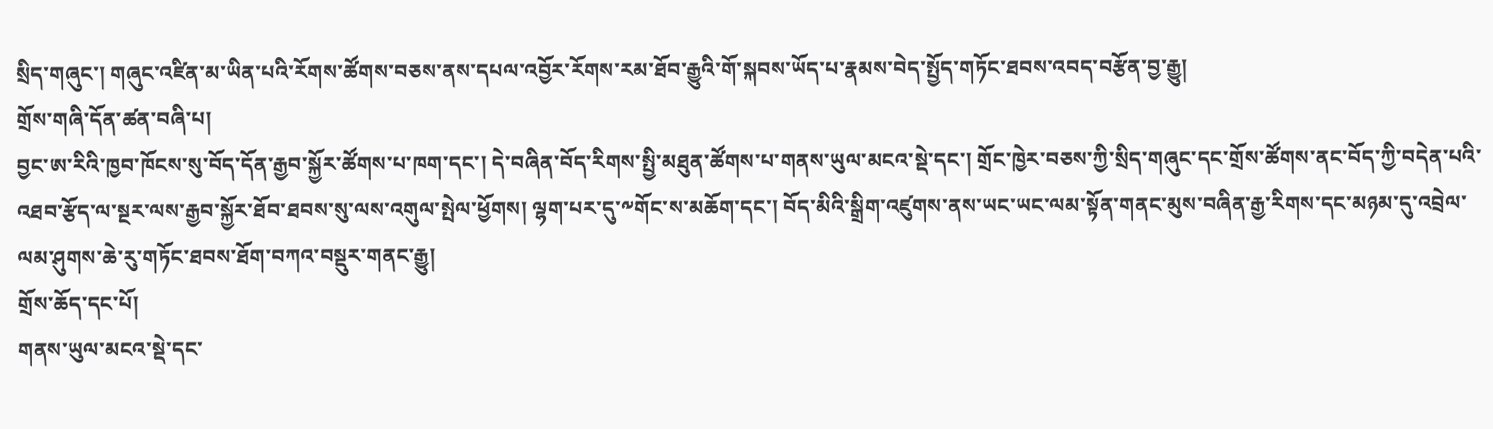སྲིད་གཞུང་། གཞུང་འཛིན་མ་ཡིན་པའི་རོགས་ཚོགས་བཅས་ནས་དཔལ་འབྱོར་རོགས་རམ་ཐོབ་རྒྱུའི་གོ་སྐབས་ཡོད་པ་རྣམས་བེད་སྤྱོད་གཏོང་ཐབས་འབད་བརྩོན་བྱ་རྒྱུ།
གྲོས་གཞི་དོན་ཚན་བཞི་པ།
བྱང་ཨ་རིའི་ཁྱབ་ཁོངས་སུ་བོད་དོན་རྒྱབ་སྐྱོར་ཚོགས་པ་ཁག་དང་། དེ་བཞིན་བོད་རིགས་སྤྱི་མཐུན་ཚོགས་པ་གནས་ཡུལ་མངའ་སྡེ་དང་། གྲོང་ཁྱེར་བཅས་ཀྱི་སྲིད་གཞུང་དང་གྲོས་ཚོགས་ནང་བོད་ཀྱི་བདེན་པའི་འཐབ་རྩོད་ལ་སྔར་ལས་རྒྱབ་སྐྱོར་ཐོབ་ཐབས་སུ་ལས་འགུལ་སྤེལ་ཕྱོགས། ལྷག་པར་དུ་༸གོང་ས་མཆོག་དང་། བོད་མིའི་སྒྲིག་འཛུགས་ནས་ཡང་ཡང་ལམ་སྟོན་གནང་མུས་བཞིན་རྒྱ་རིགས་དང་མཉམ་དུ་འབྲེལ་ལམ་ཤུགས་ཆེ་རུ་གཏོང་ཐབས་ཐོག་བཀའ་བསྡུར་གནང་རྒྱུ།
གྲོས་ཆོད་དང་པོ།
གནས་ཡུལ་མངའ་སྡེ་དང་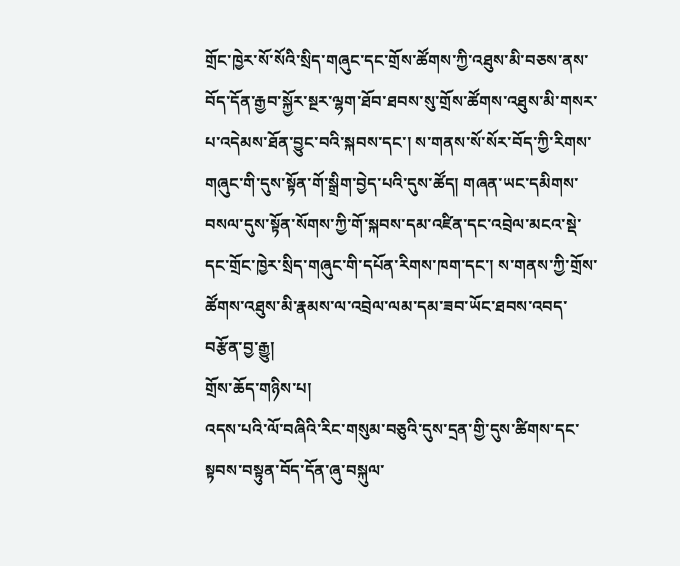གྲོང་ཁྱེར་སོ་སོའི་སྲིད་གཞུང་དང་གྲོས་ཚོགས་ཀྱི་འཐུས་མི་བཅས་ནས་བོད་དོན་རྒྱབ་སྐྱོར་སྔར་ལྷག་ཐོབ་ཐབས་སུ་གྲོས་ཚོགས་འཐུས་མི་གསར་པ་འདེམས་ཐོན་བྱུང་བའི་སྐབས་དང་། ས་གནས་སོ་སོར་བོད་ཀྱི་རིགས་གཞུང་གི་དུས་སྟོན་གོ་སྒྲིག་བྱེད་པའི་དུས་ཚོད། གཞན་ཡང་དམིགས་བསལ་དུས་སྟོན་སོགས་ཀྱི་གོ་སྐབས་དམ་འཛིན་དང་འབྲེལ་མངའ་སྡེ་དང་གྲོང་ཁྱེར་སྲིད་གཞུང་གི་དཔོན་རིགས་ཁག་དང་། ས་གནས་ཀྱི་གྲོས་ཚོགས་འཐུས་མི་རྣམས་ལ་འབྲེལ་ལམ་དམ་ཟབ་ཡོང་ཐབས་འབད་བརྩོན་བྱ་རྒྱུ།
གྲོས་ཆོད་གཉིས་པ།
འདས་པའི་ལོ་བཞིའི་རིང་གསུམ་བཅུའི་དུས་དྲན་གྱི་དུས་ཚིགས་དང་སྟབས་བསྟུན་བོད་དོན་ཞུ་བསྐུལ་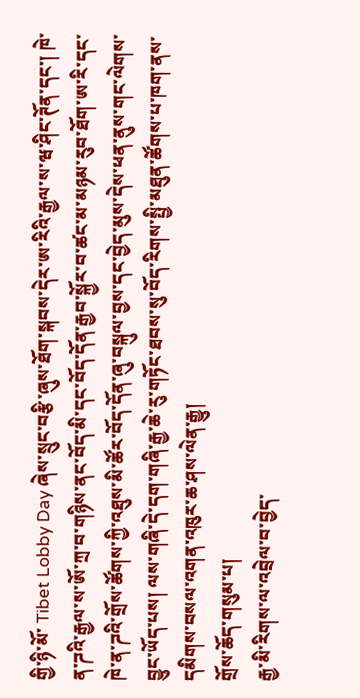གྱི་ཉི་མོ་ Tibet Lobby Day ཞེས་སྲུང་བརྩི་ཞུས་ཐོག་སྐབས་དེར་ཨ་རིའི་རྒྱལ་ས་ཝ་ཤིང་ཊོན་དང་། ཁེ་ན་ཌའི་རྒྱལ་ས་ཨོ་ཀྲ་བ་གཉིས་ནང་བོད་མི་དང་བོད་དོན་རྒྱབ་སྐྱོར་བ་ཚང་མ་མཉམ་རུབ་ཐོག་ཨ་རི་དང་ཁེ་ན་ཌའི་གྲོས་ཚོགས་ཀྱི་འཐུས་མི་ཚོར་བོད་དོན་ཞུ་བསྐུལ་བྱས་དང་བྱེད་མུས་དེས་ཕན་ནུས་གང་ལེགས་བྱུང་ཡོད་པས། ལས་གཞི་དེ་དག་གཞི་རྒྱ་ཆེ་རུ་གཏོང་ཐབས་སུ་བོད་རིགས་སྤྱི་མཐུན་ཚོགས་པ་ཁག་ནས་དམིགས་བསལ་འགན་འཁུར་ཆ་ཤས་ལེན་རྒྱུ།
གྲོས་ཆོད་གསུམ་པ།
རྒྱ་མི་རིགས་ལ་འབྲེལ་བ་བྱེད་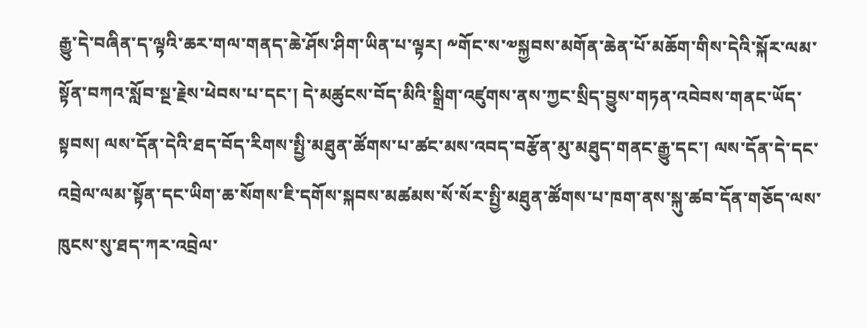རྒྱུ་དེ་བཞིན་ད་ལྟའི་ཆར་གལ་གནད་ཆེ་ཤོས་ཤིག་ཡིན་པ་ལྟར། ༸གོང་ས་༧སྐྱབས་མགོན་ཆེན་པོ་མཆོག་གིས་དེའི་སྐོར་ལམ་སྟོན་བཀའ་སློབ་སྔ་རྗེས་ཕེབས་པ་དང་། དེ་མཚུངས་བོད་མིའི་སྒྲིག་འཛུགས་ནས་ཀྱང་སྲིད་བྱུས་གཏན་འབེབས་གནང་ཡོད་སྟབས། ལས་དོན་དེའི་ཐད་བོད་རིགས་སྤྱི་མཐུན་ཚོགས་པ་ཚང་མས་འབད་བརྩོན་མུ་མཐུད་གནང་རྒྱུ་དང་། ལས་དོན་དེ་དང་འབྲེལ་ལམ་སྟོན་དང་ཡིག་ཆ་སོགས་ཇི་དགོས་སྐབས་མཚམས་སོ་སོར་སྤྱི་མཐུན་ཚོགས་པ་ཁག་ནས་སྐུ་ཚབ་དོན་གཅོད་ལས་ཁུངས་སུ་ཐད་ཀར་འབྲེལ་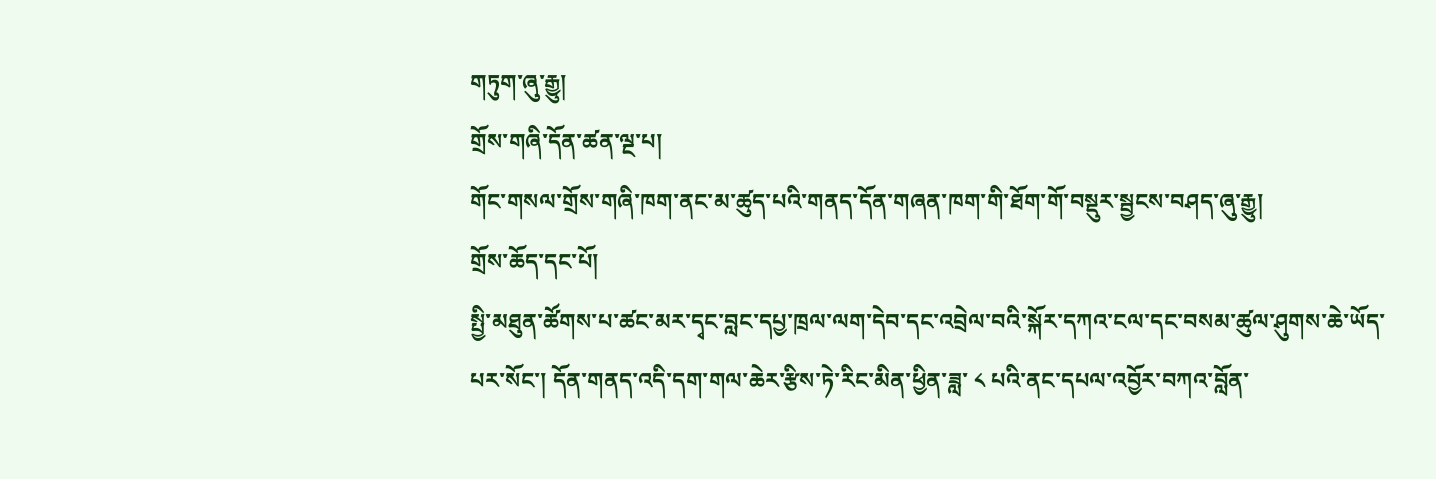གཏུག་ཞུ་རྒྱུ།
གྲོས་གཞི་དོན་ཚན་ལྔ་པ།
གོང་གསལ་གྲོས་གཞི་ཁག་ནང་མ་ཚུད་པའི་གནད་དོན་གཞན་ཁག་གི་ཐོག་གོ་བསྡུར་སྦྱངས་བཤད་ཞུ་རྒྱུ།
གྲོས་ཆོད་དང་པོ།
སྤྱི་མཐུན་ཚོགས་པ་ཚང་མར་དྭང་བླང་དཔྱ་ཁྲལ་ལག་དེབ་དང་འབྲེལ་བའི་སྐོར་དཀའ་ངལ་དང་བསམ་ཚུལ་ཤུགས་ཆེ་ཡོད་པར་སོང་། དོན་གནད་འདི་དག་གལ་ཆེར་རྩིས་ཏེ་རིང་མིན་ཕྱིན་ཟླ་ ༨ པའི་ནང་དཔལ་འབྱོར་བཀའ་བློན་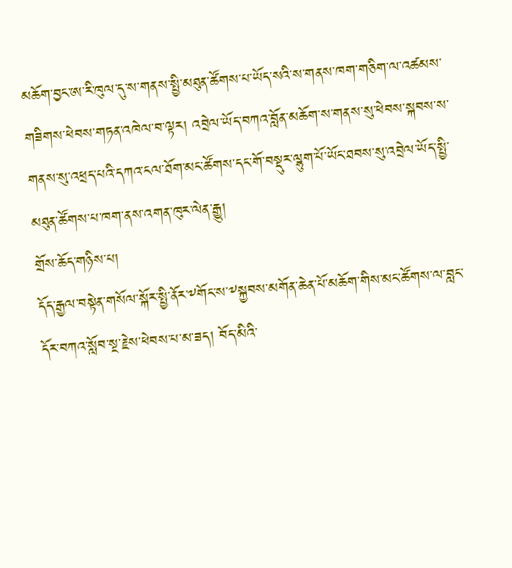མཆོག་བྱང་ཨ་རི་ཁུལ་དུ་ས་གནས་སྤྱི་མཐུན་ཚོགས་པ་ཡོད་སའི་ས་གནས་ཁག་གཅིག་ལ་འཚམས་གཟིགས་ཕེབས་གཏན་འཁེལ་བ་ལྟར། འབྲེལ་ཡོད་བཀའ་བློན་མཆོག་ས་གནས་སུ་ཕེབས་སྐབས་ས་གནས་སུ་འཕྲད་པའི་དཀའ་ངལ་ཐོག་མང་ཚོགས་དང་གོ་བསྡུར་ལྷུག་པོ་ཡོང་ཐབས་སུ་འབྲེལ་ཡོད་སྤྱི་མཐུན་ཚོགས་པ་ཁག་ནས་འགན་ཁུར་ལེན་རྒྱུ།
གྲོས་ཆོད་གཉིས་པ།
དོད་རྒྱལ་བསྟེན་གསོལ་སྐོར་སྤྱི་ནོར་༸གོང་ས་༸སྐྱབས་མགོན་ཆེན་པོ་མཆོག་གིས་མང་ཚོགས་ལ་བླང་དོར་བཀའ་སློབ་སྔ་རྗེས་ཕེབས་པ་མ་ཟད། བོད་མིའི་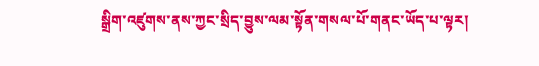སྒྲིག་འཛུགས་ནས་ཀྱང་སྲིད་བྱུས་ལམ་སྟོན་གསལ་པོ་གནང་ཡོད་པ་ལྟར།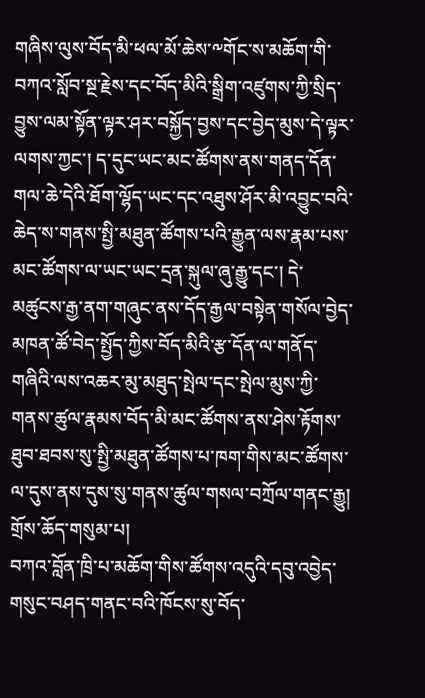གཞིས་ལུས་བོད་མི་ཕལ་མོ་ཆེས་༸གོང་ས་མཆོག་གི་བཀའ་སློབ་སྔ་རྗེས་དང་བོད་མིའི་སྒྲིག་འཛུགས་ཀྱི་སྲིད་བྱུས་ལམ་སྟོན་ལྟར་ཤར་བསྐྱོད་བྱས་དང་བྱེད་མུས་དེ་ལྟར་ལགས་ཀྱང་། ད་དུང་ཡང་མང་ཚོགས་ནས་གནད་དོན་གལ་ཆེ་དེའི་ཐོག་ལྷོད་ཡང་དང་འཐུས་ཤོར་མི་འབྱུང་བའི་ཆེད་ས་གནས་སྤྱི་མཐུན་ཚོགས་པའི་རྒྱུན་ལས་རྣམ་པས་མང་ཚོགས་ལ་ཡང་ཡང་དྲན་སྐུལ་ཞུ་རྒྱུ་དང་། དེ་མཚུངས་རྒྱ་ནག་གཞུང་ནས་དོད་རྒྱལ་བསྟེན་གསོལ་བྱེད་མཁན་ཚོ་བེད་སྤྱོད་ཀྱིས་བོད་མིའི་རྩ་དོན་ལ་གནོད་གཞིའི་ལས་འཆར་མུ་མཐུད་སྤེལ་དང་སྤེལ་མུས་ཀྱི་གནས་ཚུལ་རྣམས་བོད་མི་མང་ཚོགས་ནས་ཤེས་རྟོགས་ཐུབ་ཐབས་སུ་སྤྱི་མཐུན་ཚོགས་པ་ཁག་གིས་མང་ཚོགས་ལ་དུས་ནས་དུས་སུ་གནས་ཚུལ་གསལ་བཀྲོལ་གནང་རྒྱུ།
གྲོས་ཆོད་གསུམ་པ།
བཀའ་བློན་ཁྲི་པ་མཆོག་གིས་ཚོགས་འདུའི་དབུ་འབྱེད་གསུང་བཤད་གནང་བའི་ཁོངས་སུ་བོད་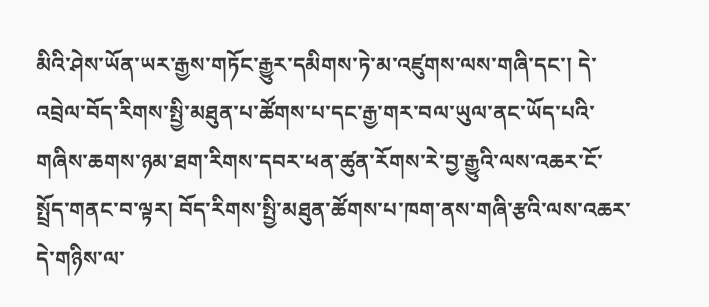མིའི་ཤེས་ཡོན་ཡར་རྒྱས་གཏོང་རྒྱུར་དམིགས་ཏེ་མ་འཛུགས་ལས་གཞི་དང་། དེ་འབྲེལ་བོད་རིགས་སྤྱི་མཐུན་པ་ཚོགས་པ་དང་རྒྱ་གར་བལ་ཡུལ་ནང་ཡོད་པའི་གཞིས་ཆགས་ཉམ་ཐག་རིགས་དབར་ཕན་ཚུན་རོགས་རེ་བྱ་རྒྱུའི་ལས་འཆར་ངོ་སྤྲོད་གནང་བ་ལྟར། བོད་རིགས་སྤྱི་མཐུན་ཚོགས་པ་ཁག་ནས་གཞི་རྩའི་ལས་འཆར་དེ་གཉིས་ལ་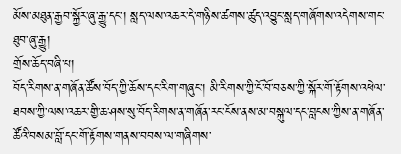མོས་མཐུན་རྒྱབ་སྐྱོར་ཞུ་རྒྱུ་དང་། སླད་ལས་འཆར་དེ་གཉིས་ཚགས་ཚུད་འབྱུང་སླད་གཞོགས་འདེགས་གང་ཐུབ་ཞུ་རྒྱུ།
གྲོས་ཆོད་བཞི་པ།
བོད་རིགས་ན་གཞོན་ཚོས་བོད་ཀྱི་ཆོས་དང་རིག་གཞུང་། མི་རིགས་ཀྱི་ངོ་བོ་བཅས་ཀྱི་སྐོར་གོ་རྟོགས་འཕེལ་ཐབས་ཀྱི་ལས་འཆར་གྱི་ཆ་ཤས་སུ་བོད་རིགས་ན་གཞོན་རང་ངོས་ནས་མ་བསྐུལ་དང་བླངས་ཀྱིས་ན་གཞོན་ཚོའི་བསམ་བློ་དང་གོ་རྟོགས་གནས་བབས་ལ་གཞིགས་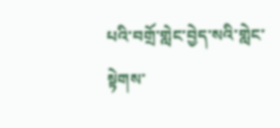པའི་བགྲོ་གླེང་བྱེད་སའི་གླེང་སྟེགས་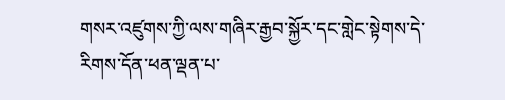གསར་འཛུགས་ཀྱི་ལས་གཞིར་རྒྱབ་སྐྱོར་དང་གླེང་སྟེགས་དེ་རིགས་དོན་ཕན་ལྡན་པ་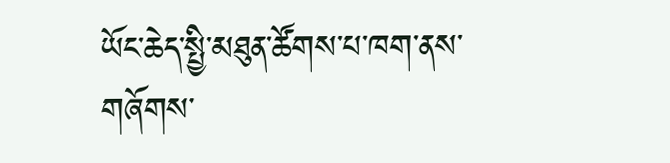ཡོང་ཆེད་སྤྱི་མཐུན་ཚོགས་པ་ཁག་ནས་གཞོགས་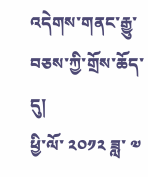འདེགས་གནང་རྒྱུ་བཅས་ཀྱི་གྲོས་ཆོད་དུ།
ཕྱི་ལོ་ ༢༠༡༢ ཟླ་ ༧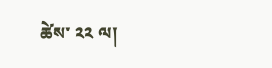ཚེས་ ༢༢ ལ།